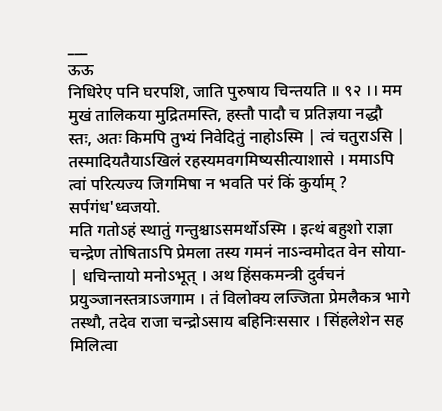___
ऊऊ
निधिरेए पनि घरपशि, जाति पुरुषाय चिन्तयति ॥ ९२ ।। मम मुखं तालिकया मुद्रितमस्ति, हस्तौ पादौ च प्रतिज्ञया नद्धौ स्तः, अतः किमपि तुभ्यं निवेदितुं नाहोऽस्मि | त्वं चतुराऽसि | तस्मादियतैयाऽखिलं रहस्यमवगमिष्यसीत्याशासे । ममाऽपि त्वां परित्यज्य जिगमिषा न भवति परं किं कुर्याम् ? सर्पगंध'ध्वजयो.
मति गतोऽहं स्थातुं गन्तुश्चाऽसमर्थोऽस्मि । इत्थं बहुशो राज्ञा चन्द्रेण तोषिताऽपि प्रेमला तस्य गमनं नाऽन्वमोदत वेन सोया- | धचिन्तायो मनोऽभूत् । अथ हिंसकमन्त्री दुर्वचनं प्रयुञ्जानस्तत्राऽजगाम । तं विलोक्य लज्जिता प्रेमलैकत्र भागे तस्थौ, तदेव राजा चन्द्रोऽसाय बहिनिःससार । सिंहलेशेन सह मिलित्वा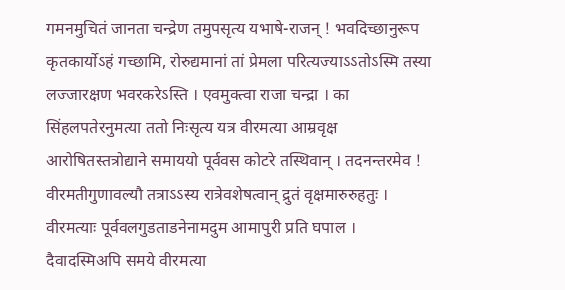गमनमुचितं जानता चन्द्रेण तमुपसृत्य यभाषे-राजन् ! भवदिच्छानुरूप
कृतकार्योऽहं गच्छामि, रोरुद्यमानां तां प्रेमला परित्यज्याऽऽतोऽस्मि तस्या लज्जारक्षण भवरकरेऽस्ति । एवमुक्त्वा राजा चन्द्रा । का सिंहलपतेरनुमत्या ततो निःसृत्य यत्र वीरमत्या आम्रवृक्ष आरोषितस्तत्रोद्याने समाययो पूर्ववस कोटरे तस्थिवान् । तदनन्तरमेव !
वीरमतीगुणावल्यौ तत्राऽऽस्य रात्रेवशेषत्वान् द्रुतं वृक्षमारुरुहतुः । वीरमत्याः पूर्ववलगुडताडनेनामदुम आमापुरी प्रति घपाल । दैवादस्मिअपि समये वीरमत्या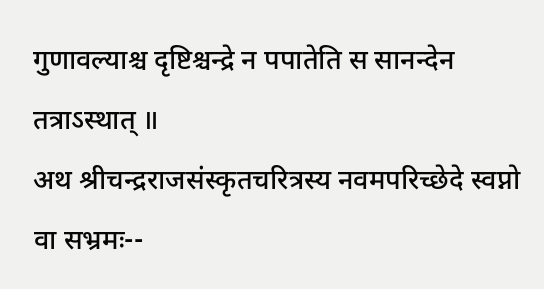गुणावल्याश्च दृष्टिश्चन्द्रे न पपातेति स सानन्देन तत्राऽस्थात् ॥
अथ श्रीचन्द्रराजसंस्कृतचरित्रस्य नवमपरिच्छेदे स्वप्नो वा सभ्रमः--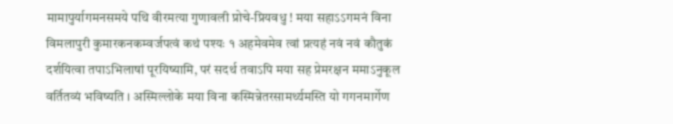मामापुर्यागमनसमये पथि वीरमत्या गुणावली प्रोचे-प्रियवधु ! मया सहाऽऽगमनं विना विमलापुरी कुमारकनकम्वर्जपत्वं कथं पश्यः १ अहमेवमेव त्वां प्रत्यहं नवं नवं कौतुकं दर्शयित्वा तपाऽभिलाषां पूरयिष्यामि, परं सदर्थ तवाऽपि मया सह प्रेमरक्षन ममाऽनुकूल वर्तितव्यं भविष्यति । अस्मिल्लोके मया विना कस्मिन्नेतरसामर्थ्यमस्ति यो गगनमार्गेण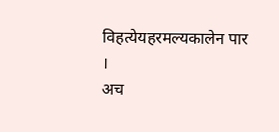विहत्येयहरमल्यकालेन पार
।
अच